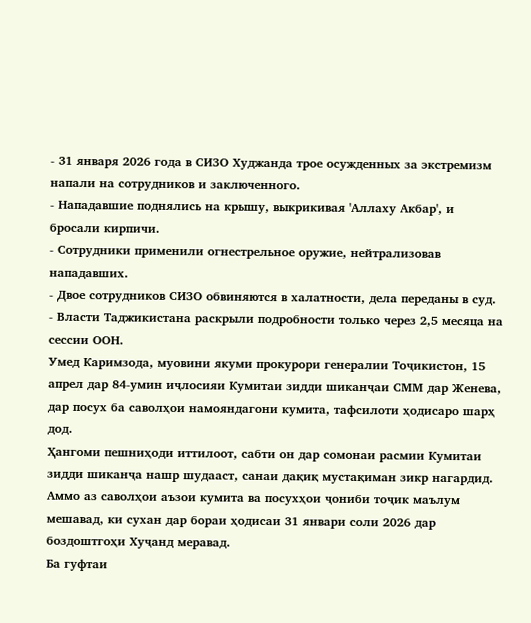- 31 января 2026 года в СИЗО Худжанда трое осужденных за экстремизм напали на сотрудников и заключенного.
- Нападавшие поднялись на крышу, выкрикивая 'Аллаху Акбар', и бросали кирпичи.
- Сотрудники применили огнестрельное оружие, нейтрализовав нападавших.
- Двое сотрудников СИЗО обвиняются в халатности, дела переданы в суд.
- Власти Таджикистана раскрыли подробности только через 2,5 месяца на сессии ООН.
Умед Каримзода, муовини якуми прокурори генералии Тоҷикистон, 15 апрел дар 84-умин иҷлосияи Кумитаи зидди шиканҷаи СММ дар Женева, дар посух ба саволҳои намояндагони кумита, тафсилоти ҳодисаро шарҳ дод.
Ҳангоми пешниҳоди иттилоот, сабти он дар сомонаи расмии Кумитаи зидди шиканҷа нашр шудааст, санаи дақиқ мустақиман зикр нагардид. Аммо аз саволҳои аъзои кумита ва посухҳои ҷониби тоҷик маълум мешавад, ки сухан дар бораи ҳодисаи 31 январи соли 2026 дар боздоштгоҳи Хуҷанд меравад.
Ба гуфтаи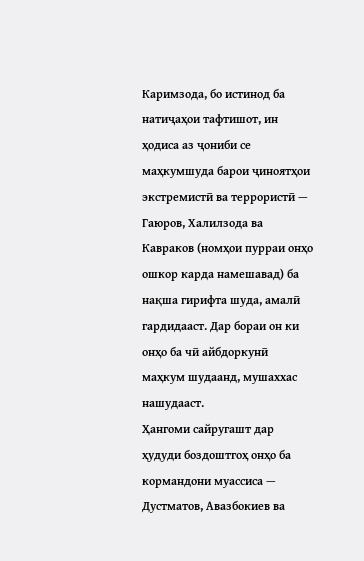Каримзода, бо истинод ба натиҷаҳои тафтишот, ин ҳодиса аз ҷониби се маҳкумшуда барои ҷиноятҳои экстремистӣ ва террористӣ — Гаюров, Халилзода ва Кавраков (номҳои пурраи онҳо ошкор карда намешавад) ба нақша гирифта шуда, амалӣ гардидааст. Дар бораи он ки онҳо ба чӣ айбдоркунӣ маҳкум шудаанд, мушаххас нашудааст.
Ҳангоми сайругашт дар ҳудуди боздоштгоҳ онҳо ба кормандони муассиса — Дустматов, Авазбокиев ва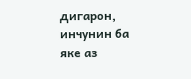дигарон, инчунин ба яке аз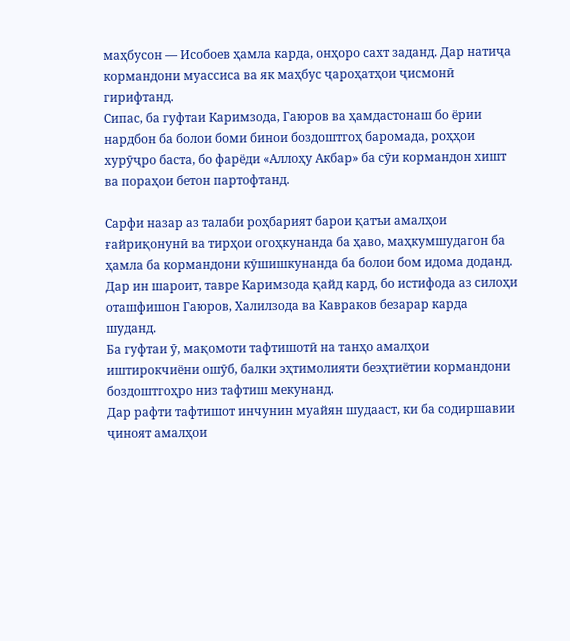маҳбусон — Исобоев ҳамла карда, онҳоро сахт заданд. Дар натиҷа кормандони муассиса ва як маҳбус ҷароҳатҳои ҷисмонӣ гирифтанд.
Сипас, ба гуфтаи Каримзода, Гаюров ва ҳамдастонаш бо ёрии нардбон ба болои боми бинои боздоштгоҳ баромада, роҳҳои хурӯҷро баста, бо фарёди «Аллоҳу Акбар» ба сӯи кормандон хишт ва пораҳои бетон партофтанд.

Сарфи назар аз талаби роҳбарият барои қатъи амалҳои ғайриқонунӣ ва тирҳои огоҳкунанда ба ҳаво, маҳкумшудагон ба ҳамла ба кормандони кӯшишкунанда ба болои бом идома доданд.
Дар ин шароит, тавре Каримзода қайд кард, бо истифода аз силоҳи оташфишон Гаюров, Халилзода ва Кавраков безарар карда шуданд.
Ба гуфтаи ӯ, мақомоти тафтишотӣ на танҳо амалҳои иштирокчиёни ошӯб, балки эҳтимолияти беэҳтиётии кормандони боздоштгоҳро низ тафтиш мекунанд.
Дар рафти тафтишот инчунин муайян шудааст, ки ба содиршавии ҷиноят амалҳои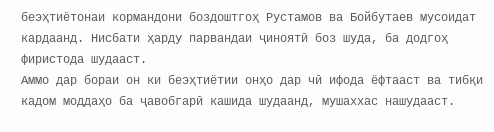беэҳтиётонаи кормандони боздоштгоҳ Рустамов ва Бойбутаев мусоидат кардаанд. Нисбати ҳарду парвандаи ҷиноятӣ боз шуда, ба додгоҳ фиристода шудааст.
Аммо дар бораи он ки беэҳтиётии онҳо дар чӣ ифода ёфтааст ва тибқи кадом моддаҳо ба ҷавобгарӣ кашида шудаанд, мушаххас нашудааст.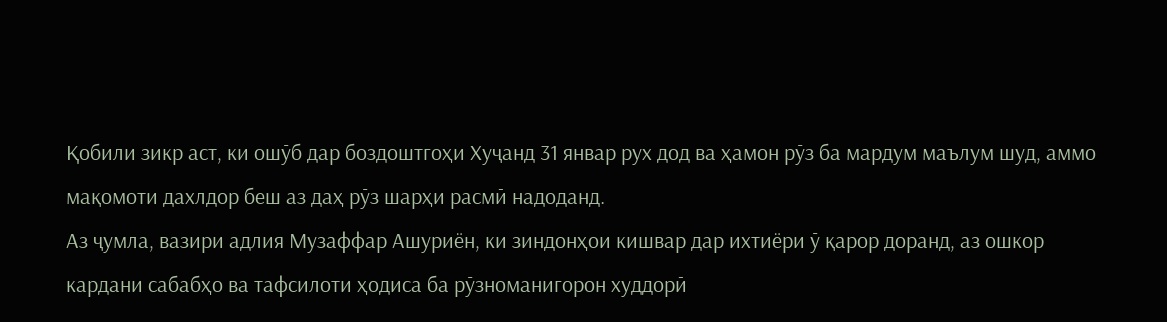Қобили зикр аст, ки ошӯб дар боздоштгоҳи Хуҷанд 31 январ рух дод ва ҳамон рӯз ба мардум маълум шуд, аммо мақомоти дахлдор беш аз даҳ рӯз шарҳи расмӣ надоданд.
Аз ҷумла, вазири адлия Музаффар Ашуриён, ки зиндонҳои кишвар дар ихтиёри ӯ қарор доранд, аз ошкор кардани сабабҳо ва тафсилоти ҳодиса ба рӯзноманигорон худдорӣ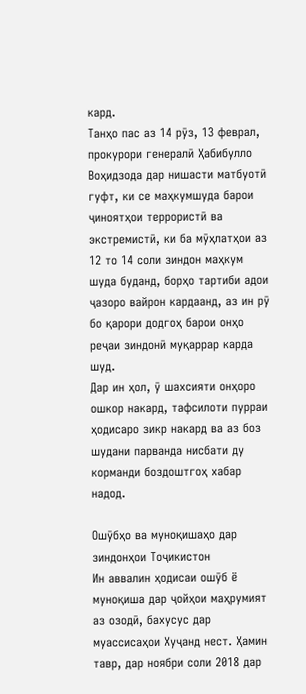кард.
Танҳо пас аз 14 рӯз, 13 феврал, прокурори генералӣ Ҳабибулло Воҳидзода дар нишасти матбуотӣ гуфт, ки се маҳкумшуда барои ҷиноятҳои террористӣ ва экстремистӣ, ки ба мӯҳлатҳои аз 12 то 14 соли зиндон маҳкум шуда буданд, борҳо тартиби адои ҷазоро вайрон кардаанд, аз ин рӯ бо қарори додгоҳ барои онҳо реҷаи зиндонӣ муқаррар карда шуд.
Дар ин ҳол, ӯ шахсияти онҳоро ошкор накард, тафсилоти пурраи ҳодисаро зикр накард ва аз боз шудани парванда нисбати ду корманди боздоштгоҳ хабар надод.

Ошӯбҳо ва муноқишаҳо дар зиндонҳои Тоҷикистон
Ин аввалин ҳодисаи ошӯб ё муноқиша дар ҷойҳои маҳрумият аз озодӣ, бахусус дар муассисаҳои Хуҷанд нест. Ҳамин тавр, дар ноябри соли 2018 дар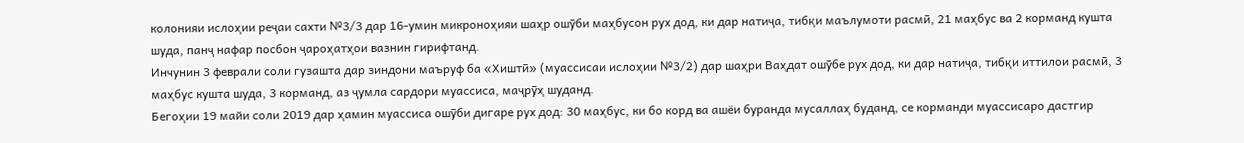колонияи ислоҳии реҷаи сахти №3/3 дар 16-умин микроноҳияи шаҳр ошӯби маҳбусон рух дод, ки дар натиҷа, тибқи маълумоти расмӣ, 21 маҳбус ва 2 корманд кушта шуда, панҷ нафар посбон ҷароҳатҳои вазнин гирифтанд.
Инчунин 3 феврали соли гузашта дар зиндони маъруф ба «Хиштӣ» (муассисаи ислоҳии №3/2) дар шаҳри Ваҳдат ошӯбе рух дод, ки дар натиҷа, тибқи иттилои расмӣ, 3 маҳбус кушта шуда, 3 корманд, аз ҷумла сардори муассиса, маҷрӯҳ шуданд.
Бегоҳии 19 майи соли 2019 дар ҳамин муассиса ошӯби дигаре рух дод: 30 маҳбус, ки бо корд ва ашёи буранда мусаллаҳ буданд, се корманди муассисаро дастгир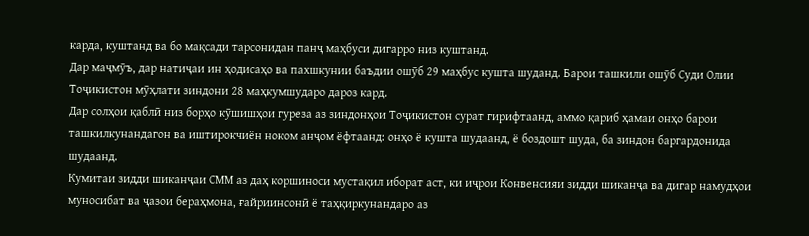карда, куштанд ва бо мақсади тарсонидан панҷ маҳбуси дигарро низ куштанд.
Дар маҷмӯъ, дар натиҷаи ин ҳодисаҳо ва пахшкунии баъдии ошӯб 29 маҳбус кушта шуданд. Барои ташкили ошӯб Суди Олии Тоҷикистон мӯҳлати зиндони 28 маҳкумшударо дароз кард.
Дар солҳои қаблӣ низ борҳо кӯшишҳои гуреза аз зиндонҳои Тоҷикистон сурат гирифтаанд, аммо қариб ҳамаи онҳо барои ташкилкунандагон ва иштирокчиён ноком анҷом ёфтаанд: онҳо ё кушта шудаанд, ё боздошт шуда, ба зиндон баргардонида шудаанд.
Кумитаи зидди шиканҷаи СММ аз даҳ коршиноси мустақил иборат аст, ки иҷрои Конвенсияи зидди шиканҷа ва дигар намудҳои муносибат ва ҷазои бераҳмона, ғайриинсонӣ ё таҳқиркунандаро аз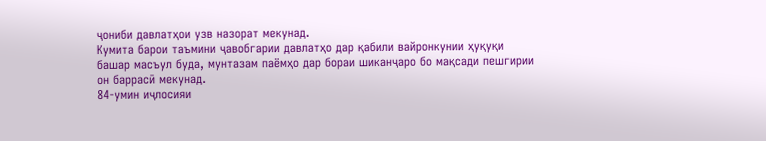ҷониби давлатҳои узв назорат мекунад.
Кумита барои таъмини ҷавобгарии давлатҳо дар қабили вайронкунии ҳуқуқи башар масъул буда, мунтазам паёмҳо дар бораи шиканҷаро бо мақсади пешгирии он баррасӣ мекунад.
84-умин иҷлосияи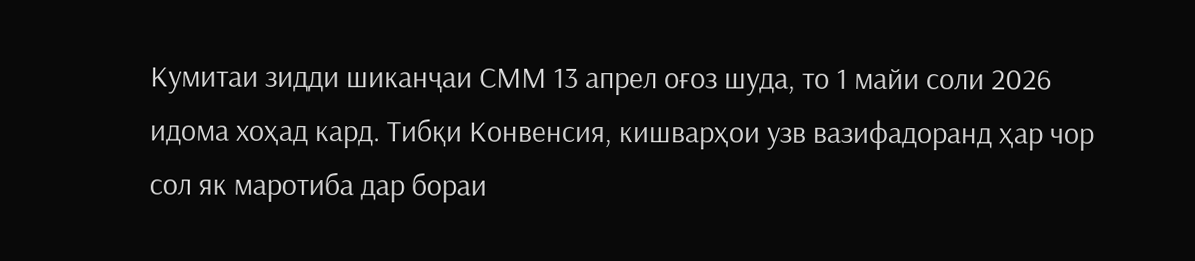Кумитаи зидди шиканҷаи СММ 13 апрел оғоз шуда, то 1 майи соли 2026 идома хоҳад кард. Тибқи Конвенсия, кишварҳои узв вазифадоранд ҳар чор сол як маротиба дар бораи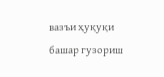вазъи ҳуқуқи башар гузориш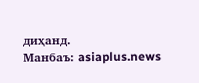диҳанд.
Манбаъ: asiaplus.news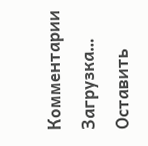Комментарии
Загрузка…
Оставить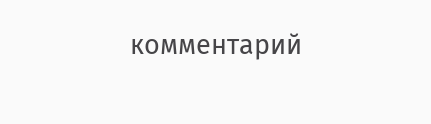комментарий